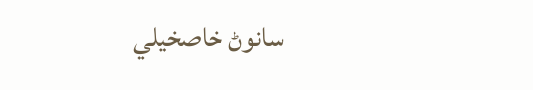سانوڻ خاصخيلي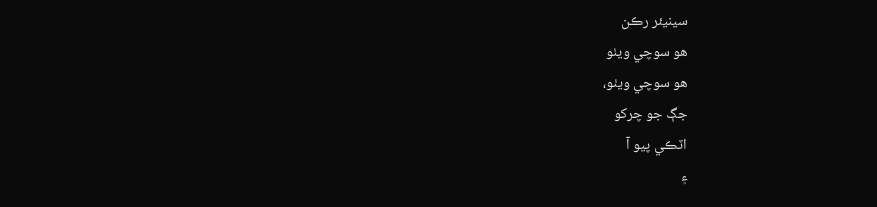سينيئر رڪن
ھو سوچي ويٺو
ھو سوچي ويٺو،
جڳ جو چرکو
اٽڪي پيو آ
۽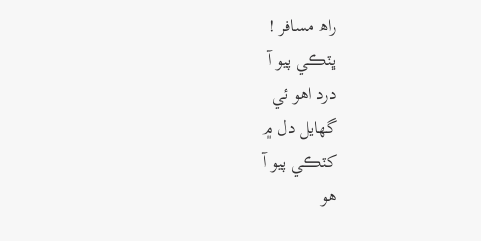راھ مسافر !
ڀٽڪي پيو آ
درد اھو ئي
گھايل دل ۾
کٽڪي پيو آ
ھو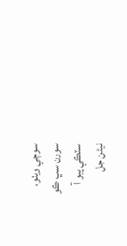سوچي ويٺو،
سورن سڀ ڪو
سٽڪي پيو آ
نيڻن جل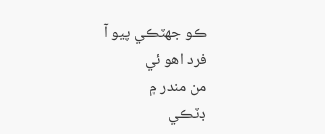ڪو جھٽڪي پيو آ
فرد اھو ئي
من مندر ۾
ڊٽڪي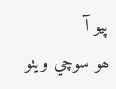پيو آ
ھو سوچي ويٺو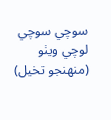سوچي سوچي
لوچي ويٺو
(منھنجو تخيل)